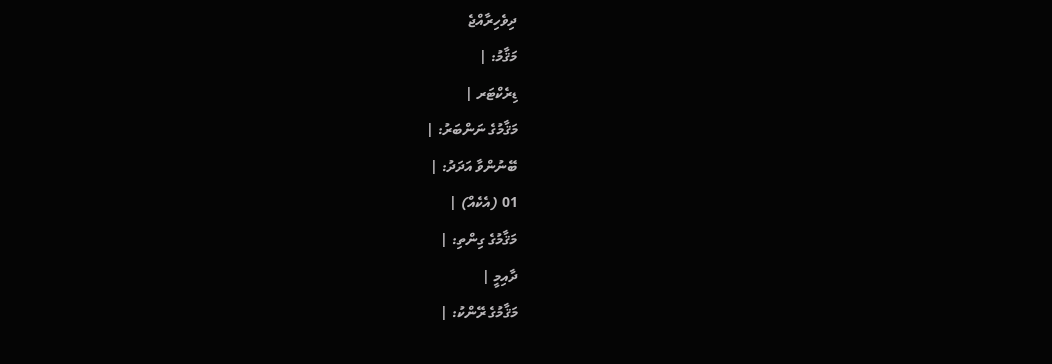ދިވެހިރާއްޖެ
މަޤާމު: |
ޑިރެކްޓަރ |
މަޤާމުގެ ނަންބަރު: |
ބޭނުންވާ އަދަދު: |
01 (އެކެއް) |
މަޤާމުގެ ގިންތި: |
ދާއިމީ |
މަޤާމުގެ ރޭންކު: |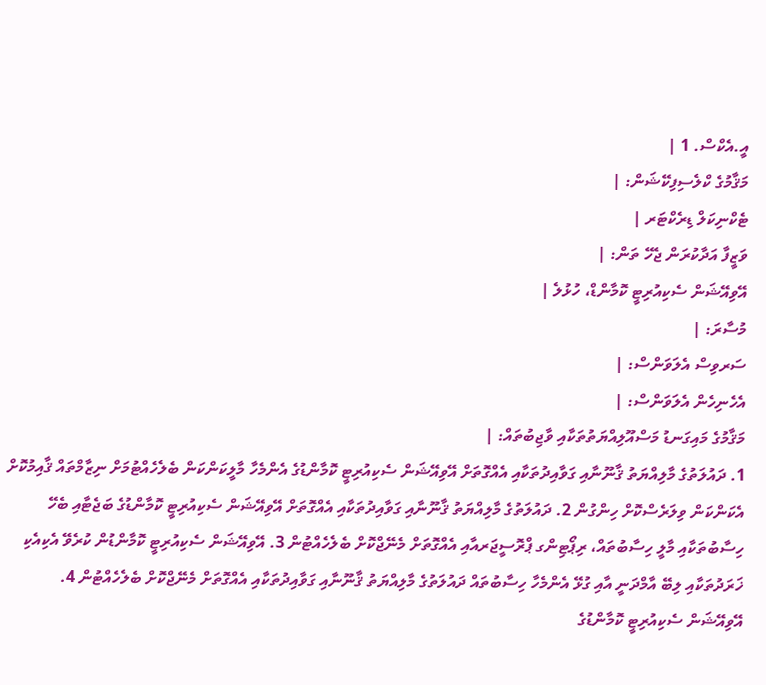އީ.އެކްސް. 1 |
މަޤާމުގެ ކްލެސިފިކޭޝަން: |
ޓެކްނިކަލް ޑިރެކްޓަރ |
ވަޒީފާ އަދާކުރަން ޖެހޭ ތަން: |
އޭވިއޭޝަން ސެކިއުރިޓީ ކޮމާންޑް، ހުޅުލެ |
މުސާރަ: |
ސަރވިސް އެލަވަންސް: |
އެހެނިހެން އެލަވަންސް: |
މަޤާމުގެ މައިގަނޑު މަސްއޫލިއްޔަތުތަކާއި ވާޖިބުތައް: |
1. ދައުލަތުގެ މާލިއްޔަތު ޤާނޫނާއި ގަވާއިދުތަކާއި އެއްގޮތަށް އޭވިއޭޝަން ސެކިއުރިޓީ ކޮމާންޑުގެ އެންމެހާ މާލީކަންކަން ބެލެހެއްޓުމަށް ނިޒާމްތައް ޤާއިމުކޮށް އެކަންކަން ވިލަރެސްކޮށް ހިންގުން 2. ދައުލަތުގެ މާލިއްޔަތު ޤާނޫނާއި ގަވާއިދުތަކާއި އެއްގޮތަށް އޭވިއޭޝަން ސެކިއުރިޓީ ކޮމާންޑުގެ ބަޖެޓާއި ބެހޭ ހިސާބުތަކާއި މާލީ ހިސާބުތައް، ރިޕޯޓިންގ ޕްރޮސީޖަރއާއި އެއްގޮތަށް މެނޭޖްކޮށް ބެލެހެއްޓުން 3. އޭވިއޭޝަން ސެކިއުރިޓީ ކޮމާންޑުން ކުރެވޭ އެކިއެކި ޚަރަދުތަކާއި ލިބޭ އާމްދަނީ އާއި ގުޅޭ އެންމެހާ ހިސާބުތައް ދައުލަތުގެ މާލިއްޔަތު ޤާނޫނާއި ގަވާއިދުތަކާއި އެއްގޮތަށް މެނޭޖްކޮށް ބެލެހެއްޓުން 4. އޭވިއޭޝަން ސެކިއުރިޓީ ކޮމާންޑުގެ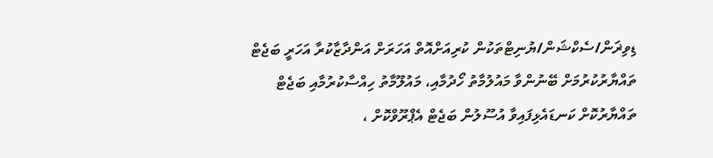ޑިވިޜަން/ސެކްޝަން/ޔުނިޓްތަކުން ކުރިއަށްއޮތް އަހަރަށް އަންދާޒާކުރާ އަހަރީ ބަޖެޓް ތައްޔާރުކުރުމަށް ބޭނުންވާ މައުލުމާތު ހޯދުމާއި، މައުލޫމާތު ހިއްސާކުރުމާއި ބަޖެޓް ތައްޔާރުކޮށް ކަނޑައެޅިފައިވާ އުސޫލުން ބަޖެޓް އެޕްރޫވްކޮށް ،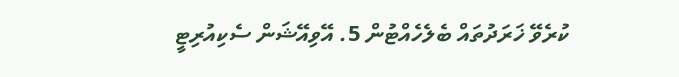ކުރެވޭ ޚަރަދުތައް ބެލެހެއްޓުން 5. އޭވިއޭޝަން ސެކިއުރިޓީ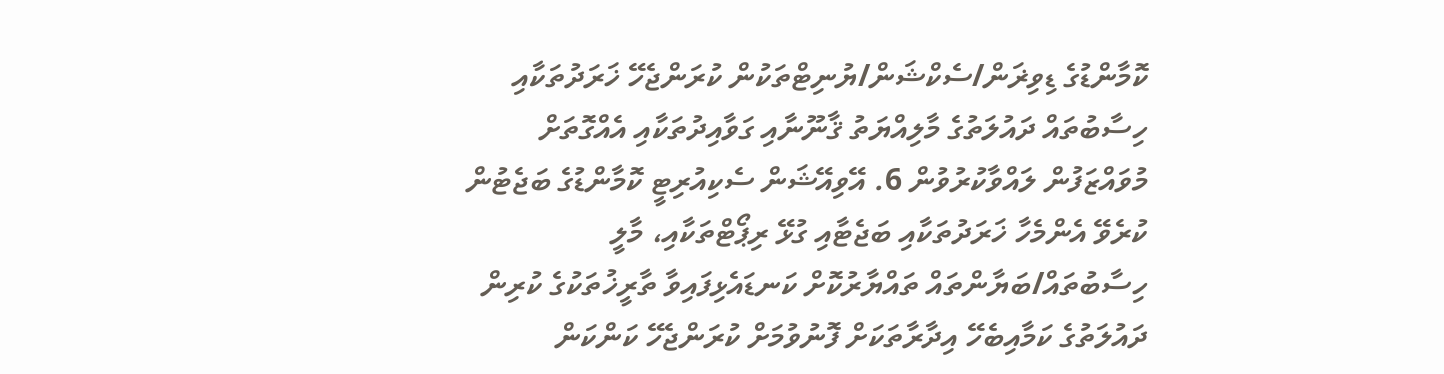ކޮމާންޑުގެ ޑިވިޜަން/ސެކްޝަން/ޔުނިޓްތަކުން ކުރަންޖެހޭ ޚަރަދުތަކާއި ހިސާބުތައް ދައުލަތުގެ މާލިއްޔަތު ޤާނޫނާއި ގަވާއިދުތަކާއި އެއްގޮތަށް މުވައްޒަފުން ލައްވާކުރުވުން 6. އޭވިއޭޝަން ސެކިއުރިޓީ ކޮމާންޑުގެ ބަޖެޓުން ކުރެވޭ އެންމެހާ ޚަރަދުތަކާއި ބަޖެޓާއި ގުޅޭ ރިޕޯޓްތަކާއި، މާލީ ހިސާބުތައް/ބަޔާންތައް ތައްޔާރުކޮށް ކަނޑައެޅިފައިވާ ތާރީޚުތަކުގެ ކުރިން ދައުލަތުގެ ކަމާއިބެހޭ އިދާރާތަކަށް ފޮނުވުމަށް ކުރަންޖެހޭ ކަންކަން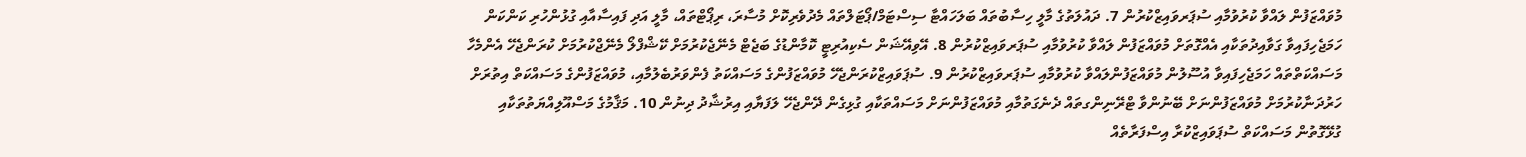މުވައްޒަފުން ލައްވާ ކުރުވުމާއި ސުޕަރވައިޒްކުރުން 7. ދައުލަތުގެ މާލީ ހިސާބުތައް ބަލަހައްޓާ ސިސްޓަމް/ޕޯޓަލްތައް މެދުވެރިކޮށް މުސާރަ، ރިޕޯޓްތައް، މާލީ އަދި ފައިސާއާއި ގުޅުންހުރި ކަންކަން ހަމަޖެހިފައިވާ ގަވާއިދުތަކާއި އެއްގޮތަށް މުވައްޒަފުން ލައްވާ ކުރުވުމާއި ސުޕަރވައިޒްކުރުން 8. އޭވިއޭޝަން ސެކިއުރިޓީ ކޮމާންޑުގެ ބަޖެޓް މެނޭޖެކުރުމަށް ކޭޝްފްލޯ މެނޭޖްކުރުމަށް ކުރަންޖެހޭ އެންމެހާ މަސައްކަތްތައް ހަމަޖެހިފައިވާ އުސޫލުން މުވައްޒަފުންލައްވާ ކުރުވުމާއި ސުޕަރވައިޒްކުރުން 9. ސުޕަވައިޒްކުރަންޖެހޭ މުވައްޒަފުންގެ މަސައްކަތު ފެންވަރުބެލުމާއި، މުވައްޒަފުންގެ މަސައްކަތް އިތުރަށް ހަރުދަނާކުރުމަށް މުވައްޒަފުންނަށް ބޭނުންވާ ޓްރޭނިންގތައް ދެނެގަތުމާއި މުވައްޒަފުންނަށް މަސައްތަކާއި ގުޅިގެން ދޭންޖެހޭ ލަފަޔާއި އިރުޝާދު ދިނުން 10. މަޤާމުގެ މަސްއޫލިއްޔަތުތަކާއި ގުޅޭގޮތުން މަސައްކަތް ސުޕަވައިޒްކުރާ އިސްފަރާތެއް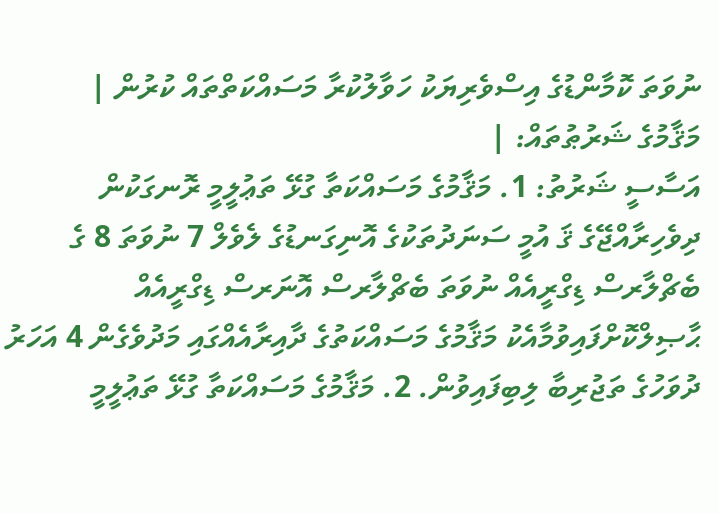ނުވަތަ ކޮމާންޑުގެ އިސްވެރިޔަކު ހަވާލުކުރާ މަސައްކަތްތައް ކުރުން |
މަޤާމުގެ ޝަރުޠުތައް: |
އަސާސީ ޝަރުތު: 1. މަޤާމުގެ މަސައްކަތާ ގުޅޭ ތަޢުލީމީ ރޮނގަކުން ދިވެހިރާއްޖޭގެ ޤަ އުމީ ސަނަދުތަކުގެ އޮނިގަނޑުގެ ލެވެލް 7 ނުވަތަ 8 ގެ ބެޗްލާރސް ޑިގްރީއެއް ނުވަތަ ބެޗްލާރސް އޮނަރސް ޑިގްރީއެއް ޙާޞިލްކޮށްފައިވުމާއެކު މަޤާމުގެ މަސައްކަތުގެ ދާއިރާއެއްގައި މަދުވެގެން 4 އަހަރު ދުވަހުގެ ތަޖުރިބާ ލިބިފައިވުން. 2. މަޤާމުގެ މަސައްކަތާ ގުޅޭ ތަޢުލީމީ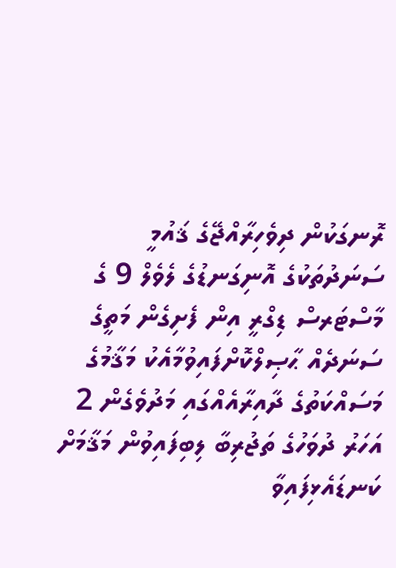ރޮނގަކުން ދިވެހިރާއްޖޭގެ ޤައުމީ ސަނަދުތަކުގެ އޮނިގަނޑުގެ ލެވެލް 9 ގެ މާސްޓަރސް ޑިގްރީ އިން ފެށިގެން މަތީގެ ސަނަދެއް ޙާޞިލްކޮށްފައިވުމާއެކު މަޤާމުގެ މަސައްކަތުގެ ދާއިރާއެއްގައި މަދުވެގެން 2 އަހަރު ދުވަހުގެ ތަޖުރިބާ ލިބިފައިވުން މަޤާމަށް ކަނޑައެޅިފައިވާ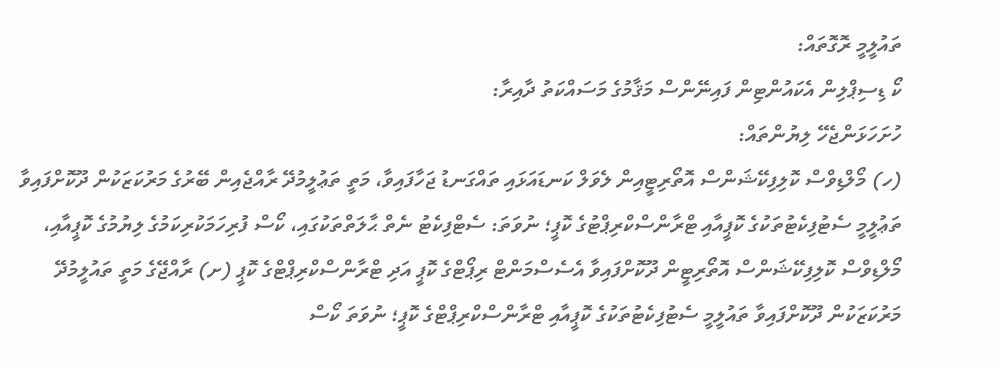ތައުލީމީ ރޮގޮތައް:
ކޯ ޑިސިޕްލިން އެކައުންޓިން ފައިނޭންސް މަޤާމުގެ މަސައްކަތު ދާއިރާ:
ހުށަހަޅަންޖެހޭ ލިޔުންތައް:
(ހ) މޯލްޑިވްސް ކޮލިފިކޭޝަންސް އޮތޯރިޓީއިން ލެވަލް ކަނޑައަޅައި ތައްގަނޑު ޖަހާފައިވާ، މަތީ ތަޢުލީމުދޭ ރާއްޖެއިން ބޭރުގެ މަރުކަޒަކުން ދޫކޮށްފައިވާ ތަޢުލީމީ ސެޓުފިކެޓުތަކުގެ ކޮޕީއާއި ޓްރާންސްކްރިޕްޓުގެ ކޮޕީ؛ ނުވަތަ: ސެޓްފިކެޓު ނެތް ޙާލަތްތަކުގައި، ކޯސް ފުރިހަމަކުރިކަމުގެ ލިޔުމުގެ ކޮޕީއާއި، މޯލްޑިވްސް ކޮލިފިކޭޝަންސް އޮތޯރިޓީން ދޫކޮށްފައިވާ އެސެސްމަންޓް ރިޕޯޓްގެ ކޮޕީ އަދި ޓްރާންސްކްރިޕްޓްގެ ކޮޕީ (ށ) ރާއްޖޭގެ މަތީ ތައުލީމުދޭ މަރުކަޒަކުން ދޫކޮށްފައިވާ ތައުލީމީ ސެޓުފިކެޓުތަކުގެ ކޮޕީއާއި ޓްރާންސްކްރިޕްޓްގެ ކޮޕީ؛ ނުވަތަ ކޯސް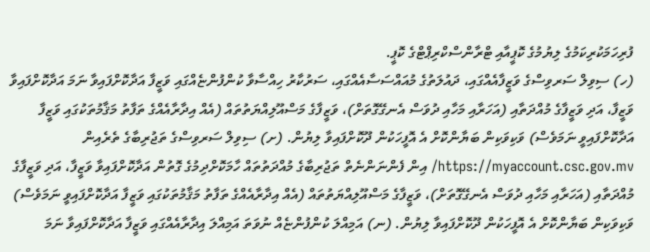ފުރިހަމަކުރިކަމުގެ ލިޔުމުގެ ކޮޕީއާއި ޓްރާންސްކްރިޕްޓްގެ ކޮޕީ.
(ހ) ސިވިލް ސަރވިސްގެ ވަޒީފާއެއްގައި، ދައުލަތުގެ މުއައްސަސާއެއްގައި، ސަރުކާރު ހިއްސާވާ ކުންފުންޏެއްގައި ވަޒީފާ އަދާކޮށްފައިވާ ނަމަ އަދާކޮށްފައިވާ ވަޒީފާ، އަދި ވަޒީފާގެ މުއްދަތާއި (އަހަރާއި މަހާއި ދުވަސް އެނގޭގޮތަށް)، ވަޒީފާގެ މަސްއޫލިއްޔަތުތައް (އެއް އިދާރާއެއްގެ ތަފާތު މަޤާމުތަކުގައި ވަޒީފާ އަދާކޮށްފައިވީ ނަމަވެސް) ވަކިވަކިން ބަޔާންކޮށް އެ އޮފީހަކުން ދޫކޮށްފައިވާ ލިޔުން. (ށ) ސިވިލް ސަރވިސްގެ ތަޖުރިބާގެ ތެރެއިން https://myaccount.csc.gov.mv/ އިން ފެންނަންނެތް ތަޖުރިބާގެ މުއްދަތުތައް ހާމަކޮށްދިމުގެ ގޮތުން އަދާކޮށްފައިވާ ވަޒީފާ، އަދި ވަޒީފާގެ މުއްދަތާއި (އަހަރާއި މަހާއި ދުވަސް އެނގޭގޮތަށް)، ވަޒީފާގެ މަސްއޫލިއްޔަތުތައް (އެއް އިދާރާއެއްގެ ތަފާތު މަޤާމުތަކުގައި ވަޒީފާ އަދާކޮށްފައިވީ ނަމަވެސް) ވަކިވަކިން ބަޔާންކޮށް އެ އޮފީހަކުން ދޫކޮށްފައިވާ ލިޔުން. (ނ) އަމިއްލަ ކުންފުންޏެއް ނުވަތަ އަމިއްލަ އިދާރާއެއްގައި ވަޒީފާ އަދާކޮށްފައިވާ ނަމަ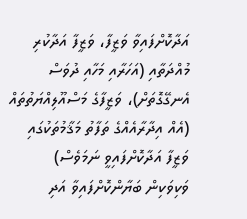އަދާކޮށްފައިވާ ވަޒީފާ، ވަޒީފާ އަދާކުރި މުއްދަތާއި (އަހަރާއި މަހާއި ދުވަސް އެނގޭގޮތަށް)، ވަޒީފާގެ މަސްއޫލިއްޔަތުތައް (އެއް އިދާރާއެއްގެ ތަފާތު މަޤާމުތަކުގައި ވަޒީފާ އަދާކޮށްފައިވީ ނަމަވެސް) ވަކިވަކިން ބަޔާންކޮށްފައިވާ އަދި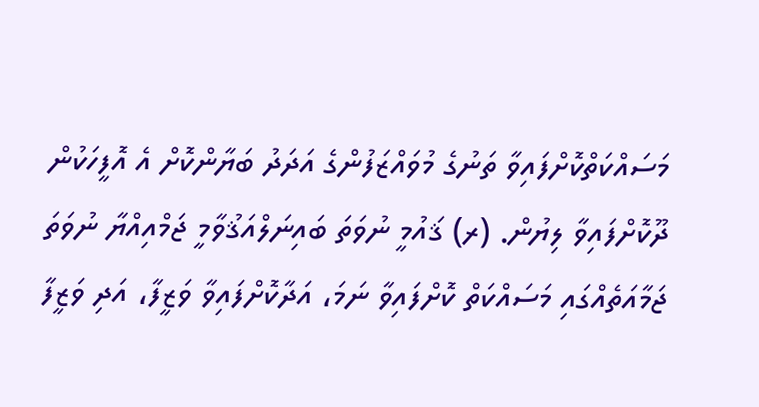މަސައްކަތްކޮށްފައިވާ ތަނުގެ މުވައްޒަފުންގެ އަދަދު ބަޔާންކޮށް އެ އޮފީހަކުން ދޫކޮށްފައިވާ ލިޔުން. (ރ) ޤައުމީ ނުވަތަ ބައިނަލްއަޤުވާމީ ޖަމްއިއްޔާ ނުވަތަ ޖަމާއަތެއްގައި މަސައްކަތް ކޮށްފައިވާ ނަމަ، އަދާކޮށްފައިވާ ވަޒީފާ، އަދި ވަޒީފާ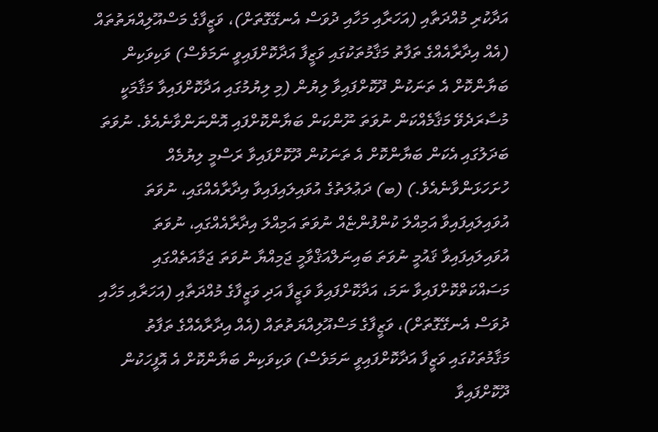އަދާކުރި މުއްދަތާއި (އަހަރާއި މަހާއި ދުވަސް އެނގޭގޮތަށް)، ވަޒީފާގެ މަސްއޫލިއްޔަތުތައް (އެއް އިދާރާއެއްގެ ތަފާތު މަޤާމުތަކުގައި ވަޒީފާ އަދާކޮށްފައިވީ ނަމަވެސް) ވަކިވަކިން ބަޔާންކޮށް އެ ތަނަކުން ދޫކޮށްފައިވާ ލިޔުން (މި ލިޔުމުގައި އަދާކޮށްފައިވާ މަޤާމަކީ މުސާރަދެވޭ މަޤާމެއްކަން ނުވަތަ ނޫންކަން ބަޔާންކޮށްފައި އޮންނަންވާނެއެވެ. ނުވަތަ ބަދަލުގައި އެކަން ބަޔާންކޮށް އެ ތަނަކުން ދޫކޮށްފައިވާ ރަސްމީ ލިޔުމެއް ހުށަހަޅަންވާނެއެވެ.) (ބ) ދަޢުލަތުގެ އުވައިލައިފައިވާ އިދާރާއެއްގައި، ނުވަތަ އުވައިލައިފައިވާ އަމިއްލަ ކުންފުންޏެއް ނުވަތަ އަމިއްލަ އިދާރާއެއްގައި، ނުވަތަ އުވައިލައިފައިވާ ޤައުމީ ނުވަތަ ބައިނަލްއަޤްވާމީ ޖަމިއްޔާ ނުވަތަ ޖަމާއަތެއްގައި މަސައްކަތްކޮށްފައިވާ ނަމަ، އަދާކޮށްފައިވާ ވަޒީފާ އަދި ވަޒީފާގެ މުއްދަތާއި (އަހަރާއި މަހާއި ދުވަސް އެނގޭގޮތަށް)، ވަޒީފާގެ މަސްއޫލިއްޔަތުތައް (އެއް އިދާރާއެއްގެ ތަފާތު މަޤާމުތަކުގައި ވަޒީފާ އަދާކޮށްފައިވީ ނަމަވެސް) ވަކިވަކިން ބަޔާންކޮށް އެ އޮފީހަކުން ދޫކޮށްފައިވާ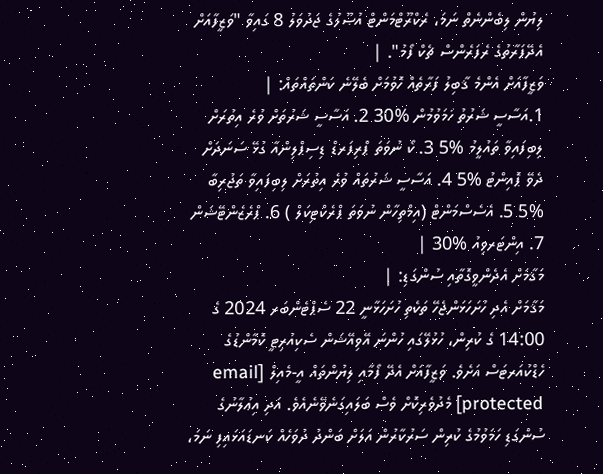ލިޔުން ލިބެންނެތް ނަމަ، ރެކްރޫޓްމަންޓް އުޞޫލުގެ ޖަދުވަލު 8 ގައިވާ "ވަޒީފާއަށް އެދޭފަރާތުގެ ރެފަރެންސް ޗެކް ފޯމު". |
ވަޒީފާއަށް އެންމެ ޤާބިލު ފަރާތެއް ހޮވުމަށް ބެލޭނެ ކަންތައްތައް: |
1.އަސާސީ ޝަރުތު ހަމަވުމުން %30 2. އަސާސީ ޝަރުތަށް ވުރެ އިތުރަށް ލިބިފައިވާ ތައުލީމު %5 3. ކޯ ނުވަތަ ޕްރިފަރޑް ޑިސިޕްލިންއާ ގުޅޭ ސަނަދަށް ދެވޭ ޕޮއިންޓު %5 4. އަސާސީ ޝަރުތައް ވުރެ އިތުރަށް ލިބިފައިވާ ތަޖުރިބާ %5 5. އެސެސްމަންޓް (އިމްތިހާން ނުވަތަ ޕްރެކްޓިކަލް ) 6. ޕްރެޒެންޓޭޝަން 7. އިންޓަރވިއު %30 |
މަޤާމަށް އެދެންވީގޮތާއި ސުންގަޑި: |
މަޤާމަށް އެދި ހުށަހަޅަންޖެހޭ ތަކެތި ހުށަހަޅާނީ 22 ސެޕްޓެންބަރ 2024 ގެ 14:00 ގެ ކުރިން، ހުޅުލޭގައި ހުންނަ އޭވިއޭޝަން ސެކިއުރިޓީ ކޮމާންޑުގެ ހެޑްކުއަރޓަސް އަށެވެ. ވަޒީފާއަށް އެދޭ ފޯމާއި ލިޔުންތައް އީ-މެއިލް [email protected] މެދުވެރިކޮށް ވެސް ބަލައިގަނެވޭނެއެވެ. އަދި އިޢުލާނުގެ ސުންގަޑި ހަމަވުމުގެ ކުރިން ސަރުކާރުން އަލަށް ބަންދު ދުވަހެއް ކަނޑައަޅައިފި ނަމަ،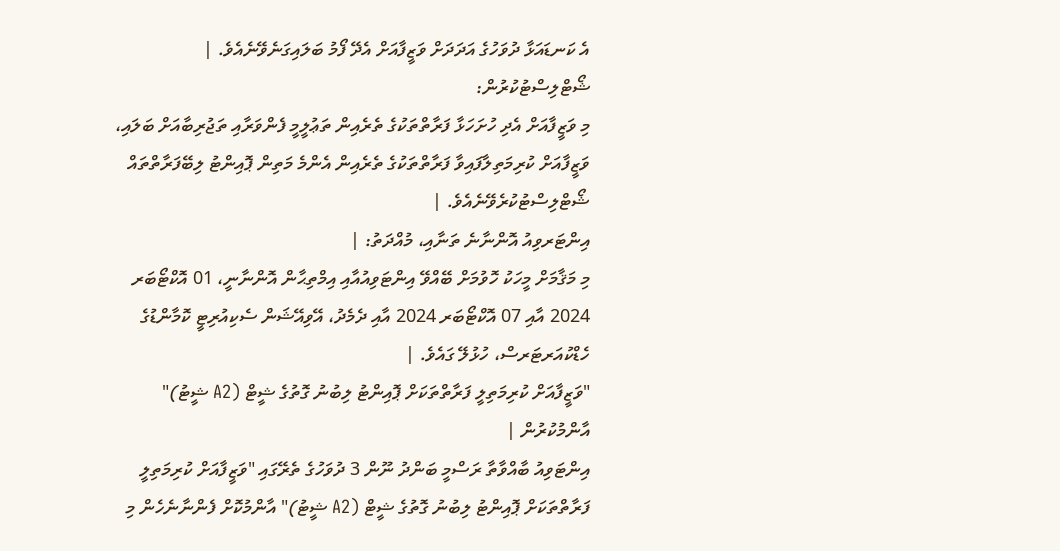އެ ކަނޑައަޅާ ދުވަހުގެ އަދަދަށް ވަޒީފާއަށް އެދޭ ފޯމު ބަލައިގަނެވޭނެއެވެ. |
ޝޯޓްލިސްޓުކުރުން:
މި ވަޒީފާއަށް އެދި ހުށަހަޅާ ފަރާތްތަކުގެ ތެރެއިން ތަޢުލީމީ ފެންވަރާއި ތަޖުރިބާއަށް ބަލައި، ވަޒީފާއަށް ކުރިމަތިލާފައިވާ ފަރާތްތަކުގެ ތެރެއިން އެންމެ މަތިން ޕޮއިންޓު ލިބޭފަރާތްތައް ޝޯޓްލިސްޓުކުރެވޭނެއެވެ. |
އިންޓަރވިއު އޮންނާނެ ތަނާއި، މުއްދަތު: |
މި މަޤާމަށް މީހަކު ހޮވުމަށް ބޭއްވޭ އިންޓަވިއުއާއި އިމްތިޙާން އޮންނާނީ، 01 އޮކްޓޯބަރ 2024 އާއި 07 އޮކްޓޯބަރ 2024 އާއި ދެމެދު، އޭވިއޭޝަން ސެކިއުރިޓީ ކޮމާންޑުގެ ހެޑްކުއަރޓަރސް، ހުޅުލޭ ގައެވެ. |
"ވަޒީފާއަށް ކުރިމަތިލީ ފަރާތްތަކަށް ޕޮއިންޓު ލިބުނު ގޮތުގެ ޝީޓް (A2 ޝީޓު)" އާންމުކުރުން |
އިންޓަވިއު ބާއްވާތާ ރަސްމީ ބަންދު ނޫން 3 ދުވަހުގެ ތެރޭގައި "ވަޒީފާއަށް ކުރިމަތިލީ ފަރާތްތަކަށް ޕޮއިންޓު ލިބުނު ގޮތުގެ ޝީޓް (A2 ޝީޓު)" އާންމުކޮށް ފެންނާނެހެން މި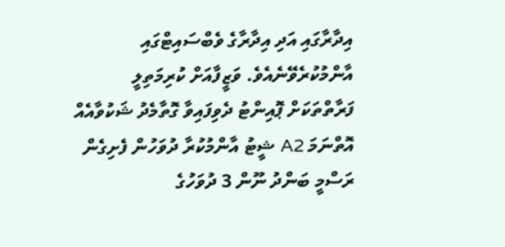އިދާރާގައި އަދި އިދާރާގެ ވެބްސައިޓްގައި އާންމުކުރެވޭނެއެވެ. ވަޒީފާއަށް ކުރިމަތިލީ ފަރާތްތަކަށް ޕޮއިންޓު ދެވިފައިވާ ގޮތާމެދު ޝަކުވާއެއް އޮތްނަމަ A2 ޝީޓު އާންމުކުރާ ދުވަހުން ފެށިގެން ރަސްމީ ބަންދު ނޫން 3 ދުވަހުގެ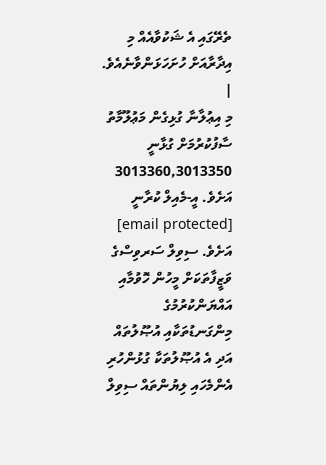ތެރޭގައި އެ ޝަކުވާއެއް މި އިދާރާއަށް ހުށަހަޅަންވާނެއެވެ. |
މި އިޢުލާނާ ގުޅިގެން މަޢުލޫމާތު ސާފުކުރުމަށް ގުޅާނީ 3013360,3013350 އަށެވެ. އީ-މެއިލް ކުރާނީ [email protected] އަށެވެ. ސިވިލް ސަރވިސްގެ ވަޒީފާތަކަށް މީހުން ހޮވުމާއި އައްޔަންކުރުމުގެ މިންގަނޑުތަކާއި އުޞޫލުތައް އަދި އެ އުޞޫލުތަކާ ގުޅުންހުރި އެންމެހައި ލިޔުންތައް ސިވިލް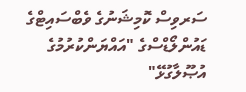ސަރވިސް ކޮމިޝަނުގެ ވެބްސައިޓްގެ ޑައުންލޯޑްސްގެ "އައްޔަންކުރުމުގެ އުޞޫލާގުޅޭ"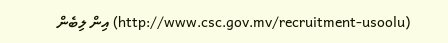(http://www.csc.gov.mv/recruitment-usoolu) އިން ލިބެން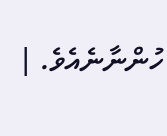ހުންނާނެއެވެ. |